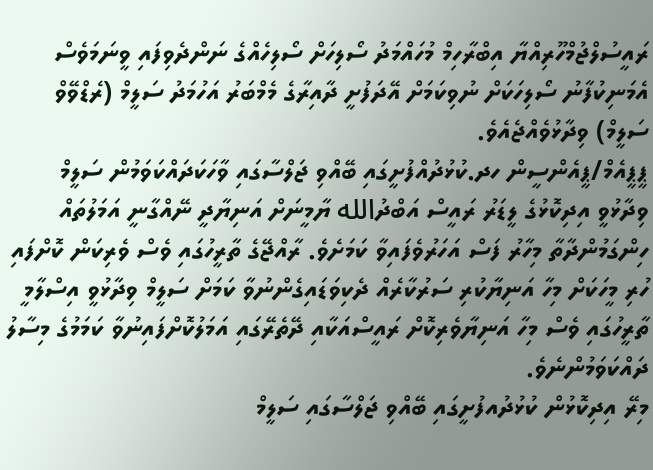ރައީސުލްޖުމްހޫރިއްޔާ އިބްރާހިމް މުހައްމަދު ސޯލިހަށް ސޯލިހެއްގެ ނަންދެވިފައި ވީނަމަވެސް އެމަނިކުފާނު ސޯލިހަކަށް ނުވިކަމަށް އޭދަފުށީ ދާއިރާގެ މެމްބަރު އަހުމަދު ސަލީމް (ރެޑްވޭވް ސަލީމް) ވިދާޅުވެއްޖެއެވެ.
ޕީޕީއެމް/ޕީއެންސީން ހދ.ކުޅުދުއްފުށީގައި ބޭއްވި ޖަލްސާގައި ވާހަކަދައްކަވަމުން ސަލީމް ވިދާޅުވީ އިދިކޮޅުގެ ލީޑަރު ރައީސް އަބްދުالله ޔާމީނަށް އަނިޔާދީ ނޭއްގާނީ އަމަލުތައް ހިންގަމުންދާތާ މިހާރު ފަސް އަހަރުވެފައިވާ ކަމަށެވެ. ރާއްޖޭގެ ތާރީހުގައި ވެސް ވެރިކަން ކޮށްފައި ހުރި މީހަކަށް މިހާ އަނިޔާކުރި ސަރުކާރެއް ދެކިވަޑައިގެންނުވާ ކަމަށް ސަލީމް ވިދާޅުވީ އިސްލާމީ ތާރީހުގައި ވެސް މިހާ އަނިޔާވެރިކޮށް ރައީސްއަކާއި ދޭތެރޭގައި އަމަލުކޮށްފައިނުވާ ކަމަމުގެ މިސާލު ދައްކަވަމުންނެވެ.
މިރޭ އިދިކޮޅުން ކުޅުދުއފުށީގައި ބޭއްވި ޖަލްސާގައި ސަލީމް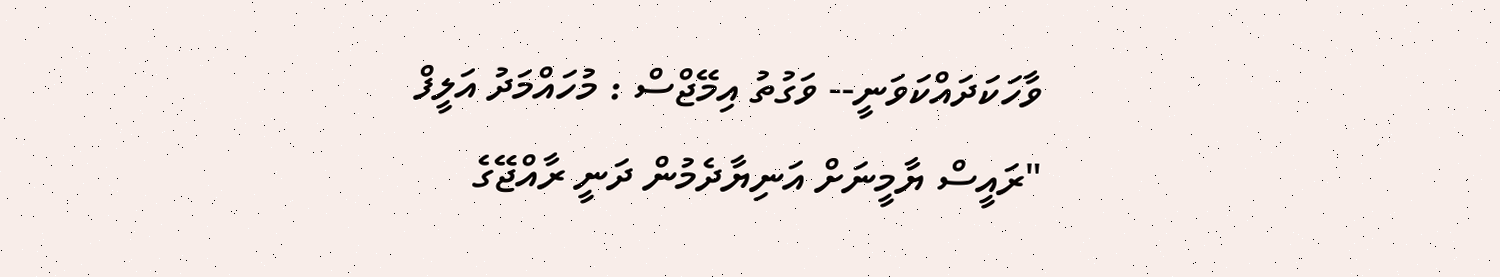ވާހަކަދައްކަވަނީ-- ވަގުތު އިމޭޖްސް : މުހައްމަދު އަލީފް
"ރައީސް ޔާމީނަށް އަނިޔާދެމުން ދަނީ ރާއްޖޭގެ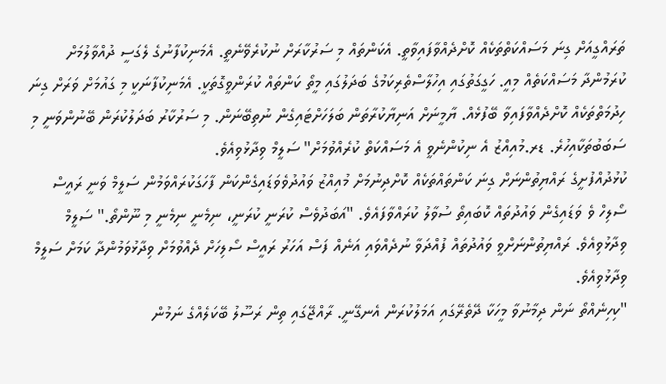ތަރައްގީއަށް ގިނަ މަސައްކަތްތަކެއް ކޮށްދެއްވާފައިވާތީ. އެކަންތައް މި ސަރުކާރަށް ނުކުރެވޭނެތީ. އެމަނިކުފާނުގެ ލެގަސީ ދުއްވާލުމަށް ކުރަމުންދާ މަސައްކަތެއް މިއީ. ހަގީގަތުގައި އިހުލާސްތެރިކަމުގެ ބަދަލުގައި މީތޯ ކަންތައް ކުރަންވީގޮތަކީ. އެމަނިކުފާނަކީ މި ގައުމަށް ވަރަށް ގިނަ ހިދުމަތްތަކެއް ކޮށްދެއްވާފައިވާ ބޭފުޅެއް. ޔާމީނަށް އަނިޔާކުރާތަން ބަލަހަށްޓައިގެން ނުތިބޭނަން. މި ސަރުކާރު ބަދަލުކުރަން ބޭނުންވަނީ މި ސަބަބުތަކާއިހުރެ. ޑރ.މުއިއްޒު އެ ނިކުންނެވީ އެ މަސައްކަތް ކުރެއްވުމަށް" ސަލީމް ވިދާޅުވިއެވެ.
ކުޅުދުއްފުށީގެ ރައްޔިތުންނަށް ގިނަ ކަންތައްތަކެއް ކޮށްދިނުމަށް މުއިއްޒު ވައުދުވެވަޑައިގެންކަން ފާހަގަކުރައްވަމުން ސަލީމް ވަނީ ރައީސް ސޯލިހް ވެ ވަޑައިގެން ވައުދުތައް ކޮބައިތޯ ސުވާލު ކުރައްވާފައެވެ. "އަބަދުވެސް ކުރަނީ ކުރަނީ، ނިމެނީ ނިމެނީ މި ނޫންތޯ." ސަލީމް ވިދާޅުވިއެވެ. ރައްޔިތުންނަށްވީ ވައުދުތައް ފުއްދަވާ ނުދެއްވައި އަނެއް ފަސް އަހަރު ރައީސް ސޯލިހަށް ދެއްވުމަށް ވިދާޅުވަމުންދާ ކަމަށް ސަލީމް ވިދާޅުވިއެވެ.
"ކިހިނެއްތޯ ނަން ދިމާނުވާ މީހަކާ ދޭތެރޭގައި އަމަލުކުރަން އެނގޭނީ. ރާއްޖޭގައި ތިން ރަސޫލު ބޭކަލެއްގެ ނަމުން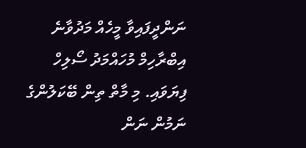ނަންދީފައިވާ މީހެއް މަދުވާނެ އިބްރާހިމް މުހައްމަދު ސޯލިހް ފިޔަވައި. މި މާތް ތިން ބޭކަލުންގެ ނަމުން ނަން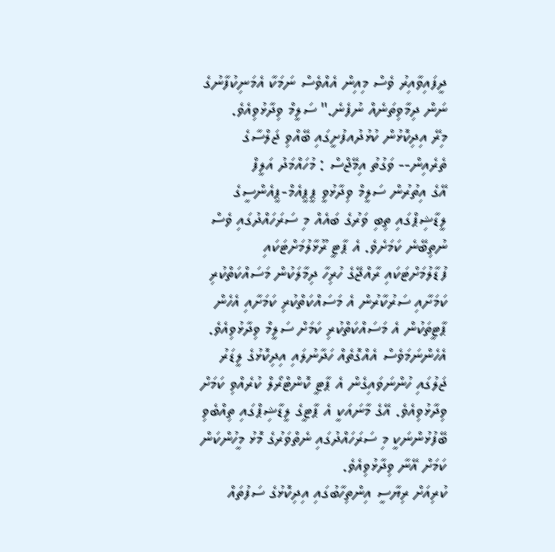ދީފައިވާއިރު ވެސް މިއިން އެއްވެސް ނަމަކާ އެމަނިކުފާނުގެ ނަން ދިމާވިތަނެއް ނުފެނެ." ސަލީމް ވިދާޅުވިއެވެ.
މިރޭ އިދިކޮޅުން ކުޅުދުއފުށީގައި ބޭއްވި ޖަލްސާގެ ތެރެއިން-- ވަގުތު އިމޭޖްސް : މުހައްމަދު އަލީފް
އޭގެ އިތުރުން ސަލީމް ވިދާޅުވީ ޕީޕީއެމް-ޕީއެންސީގެ ލީޑާޝިޕްގައި ތިބި ވަރުގެ ބައެއް މި ސަރަހައްދުގައި ވެސް ނުތިބޭނެ ކަމަށެވެ. އެ ޕާޓީ ރޫޅާލުމަށްޓަކައި ފުޑާލުމަށްޓަކައި ރާއްޖޭގެ ހުރިހާ ދިމާލަކުން މަސައްކަތްކުރި ކަމަށާއި ސަރުކާރުން އެ މަސައްކަތްކުރި ކަމަށާއި އެހެން ޕާޓީތަކުން އެ މަސައްކަތްކުރި ކަމަށް ސަލީމް ވިދާޅުވިއެވެ. އެހެންނަމަވެސް އެއްގޮތެއް ހަދާނުލައި އިދިކޮޅުގެ ލީޑަރު ޖަލުގައި ހުންނަވައިގެން އެ ޕާޓީ ކޮންޓްރޯލް ކުރެއްވި ކަމަށް ވިދާޅުވިއެވެ. އޭގެ މާނައަކީ އެ ޕާޓީގެ ލީޑާޝިޕްގައި ތިއްބެވި ބޭފުޅުންނަކީ މި ސަރަހައްދުގައި ނެތްވަރުގެ މޮޅު މީހުންކަން ކަމަށް އޭނާ ވިދާޅުވިއެވެ.
ކުރިއަށް ރިޔާސީ އިންތިހާބުގައި އިދިކޮޅުގެ ސަފުތައް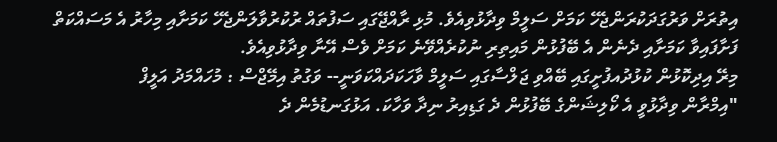އިތުރަށް ވަރުގަދަކުރަންޖެހޭ ކަމަށް ސަލީމް ވިދާޅުވިއެވެ. މުޅި ރާއްޖޭގައި ސަފުތައް ރުކުރުވާލަންޖެހޭ ކަމަށާއި މިހާރު އެ މަސައްކަތް ފަށާފައިވާ ކަމަށާއި ދެނެން އެ ބޭފުޅުން މައިތިރި ނުކުރެއްވޭނެ ކަމަށް ވެސް އޭނާ ވިދާޅުވިއެވެ.
މިރޭ އިދިކޮޅުން ކުޅުދުއފުށީގައި ބޭއްވި ޖަލްސާގައި ސަލީމް ވާހަކަދައްކަވަނީ-- ވަގުތު އިމޭޖްސް : މުހައްމަދު އަލީފް
"އިމްރާން ވިދާޅުވީ އެ ކޯލިޝަންގެ ބޭފުޅުން ދެ ގަޑިއިރު ނިދާ ވަހާކަ. އަޅުގަނޑުމެން ދެ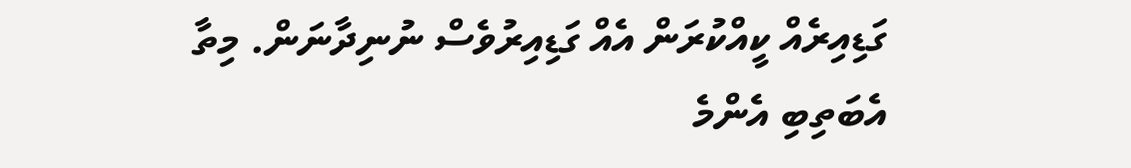ގަޑިއިރެއް ކީއްކުރަން އެއް ގަޑިއިރުވެސް ނުނިދާނަން. މިތާ އެބަތިބި އެންމެ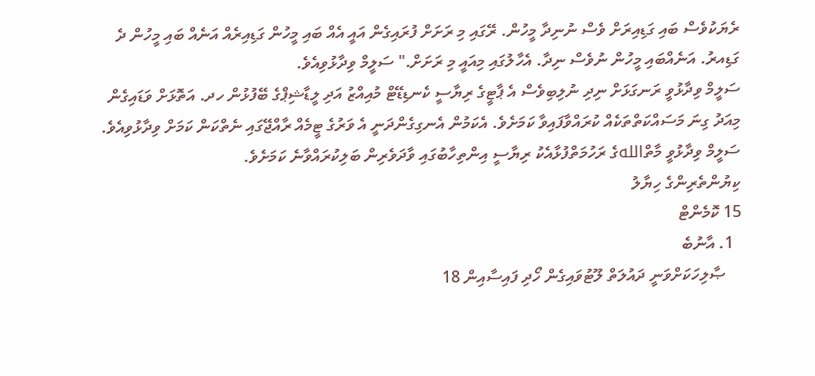ރެޔަކުވެސް ބައި ގަޑިއިރަށް ވެސް ނުނިދާ މީހުން. ރޭގައި މި ރަށަށް ފުރައިގެން އައީ އެއް ބައި މީހުން ގަޑިއިރެއް އަނެއް ބައި މީހުން ދެ ގަޑިއރު. އަނެއްބައި މީހުން ނުވެސް ނިދާ. އެހާލުގައި މިއައީ މި ރަށަށް." ސަލީމް ވިދާޅުވިއެވެ.
ސަލީމް ވިދާޅުވީ ރަނގަޅަށް ނިދި ނުލިބިވެސް އެ ޕާޓީގެ ރިޔާސީ ކެނޑިޑޭޓް މުއިއްޒު އަދި ލީޑާޝިޕްގެ ބޭފުޅުން ހދ. އަތޮޅަށް ވަޑައިގެން މިއަދު ގިނަ މަސައްކަތްތަކެއް ކުރައްވާފައިވާ ކަމަށެވެ. އެކަމުން އެނގިގެންދަނީ އެ ވަރުގެ ޓީމެއް ރާއްޖޭގައި ނެތްކަން ކަމަށް ވިދާޅުވިއެވެ. ސަލީމް ވިދާޅުވީ މާތްاللهގެ ރަހުމަތްފުޅާއެކު ރިޔާސީ އިންތިހާބުގައި ވާދަވެރިން ބަލިކުރައްވާނެ ކަމަށެވެ.
ކިޔުންތެރިންގެ ހިޔާލު
15 ކޮމެންޓް
  1. އާނުބެ
    ޞާލިހަކަށްވަނީ ދައުލަތް ލޫޓުވައިގެން ހޯދި ފައިސާއިން 18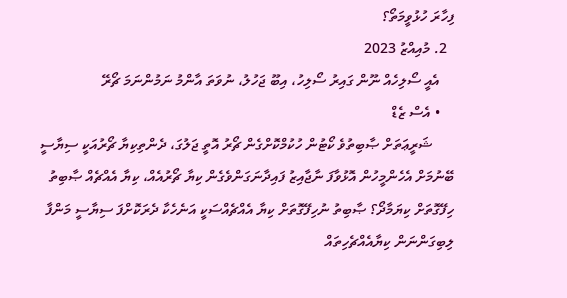ފިހާރަ ހުޅުވީމަތޯ؟
  2. މުއިއްޒު 2023
    އެއީ ސޯލިހެއް ނޫން ގައިރު ސޯލިހު، އިބޫ ޖަހުލު، ނުވަތަ އާންމު ނަމުންނަމަ ޗޯރޭ
    • އެސް ޒެޑް
      ޝަރީޢަތަށް ޞާބިތުވެ ކޯޓުން ހުކުމްކޮށްގެން ޗޯރު އޮތީ ޖަލުގަ، ދެންތިކިޔާ ޗޯރުއަކީ ސިޔާސީ ބޭނުމަށް އެހެންމީހުން އޮޅުވާފަ ނާޖާއިޒު ފައިދާނަގަންވެގެން ކިޔާ ޗޯރުއެއް، ކިޔާ އެއްޗެއް ޞާބިތު ހިފޭގޮތަށް ކިޔަމާދޯ؟ ޞާބިތު ނުހިފޭގޮތަށް ކިޔާ އެއްޗެއްސަކީ އަނެހެކާ ދެރަކޮށްފަ ސިޔާސީ މަންފާ ލިބިގަންނަން ކިޔާއެއްޗެހިތައް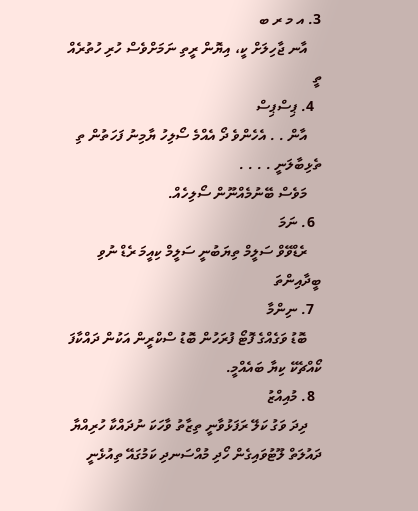3. އ މ ރ ބ
    އާނ ޖާހިލަށް ކީ، އިޔޮން ރީތި ނަމަށްވެސް ހުރި ހުތުރެއް ތީ
  4. ޕިސްޕިސް
    އާން . . އެހެންވެ ދޯ އެއްމެ ސޯލިހު ޔާމިނު ފަހަތުން ތި ތެޅިބާލަނީ . . . .
    މަވެސް ބޭނުމެއްނޫން ސޯލިހެއް.
  6. ނަމަ
    ރެޑްވޭވް ސަލީމް ތިޔަބުނީ ސަލީމް ކިއީމަ ރެޑް ނުވި ބީދާއިންތަ
  7. ނިންމާ
    ބޮޑު ވަގެއްގެ ފޮޓޯ ފުރަހުން ބޮޑު ސްކްރީން އަކުން ދައްކާފަ ކޯއްޗެކޭ ކިޔާ ބައެއްމީ.
  8. މުއިއްޒު
    ދިދަ ވަގު ކަލޭ ރަފަޅުވާނީ ތިޒާތު ވާހަކަ ނުދައްކާ ހުރިއްޔާ ދައުލަތް ލޫޓުވައިގެން ހޯދި މުއްސަނދި ކަމުގައޭ ތިއުޅެނީ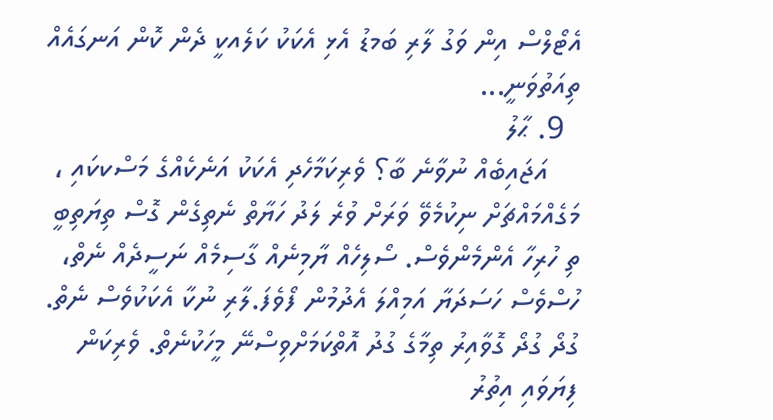އެޓޯލްސް އިން ވަގު ލާރި ބަމޑު އެޅި އެކަކު ކަލެއކީ ދެން ކޮން އަނގައެއް ތިއަތުވަނީ...
  9. ޙާލު
    އަޖައިބެއް ނުވާނެ ބާ؟ ވެރިކަމާހެދި އެކަކު އަނެކެއްގެ މަސްކކައި ، މަގެއްމައްޗަށް ނިކުމެވޭ ވަރަށް ވުރެ ލަދު ހަޔާތް ނެތިގެން ގޮސް ތިޔަތިބީ ތި ހުރިހާ އެންމެންވެސް. ސޯލިހެއް ޔާމިނެއް ގާސިމެއް ނަސީދެއް ނެތް، ހުސްވެސް ހަސަދަޔާ އަމިއްލަ އެދުމުން ފޯވެފަ.ލާރި ނުކާ އެކަކުވެސް ނެތް. ގުދޯ ގުދޯ ގޮވާއިރު ތިމާގެ ގުދު އޮތްކަމަށްވިސްނޭ މީހަކުނެތް. ވެރިކަން ފިޔަވައި އިތުރު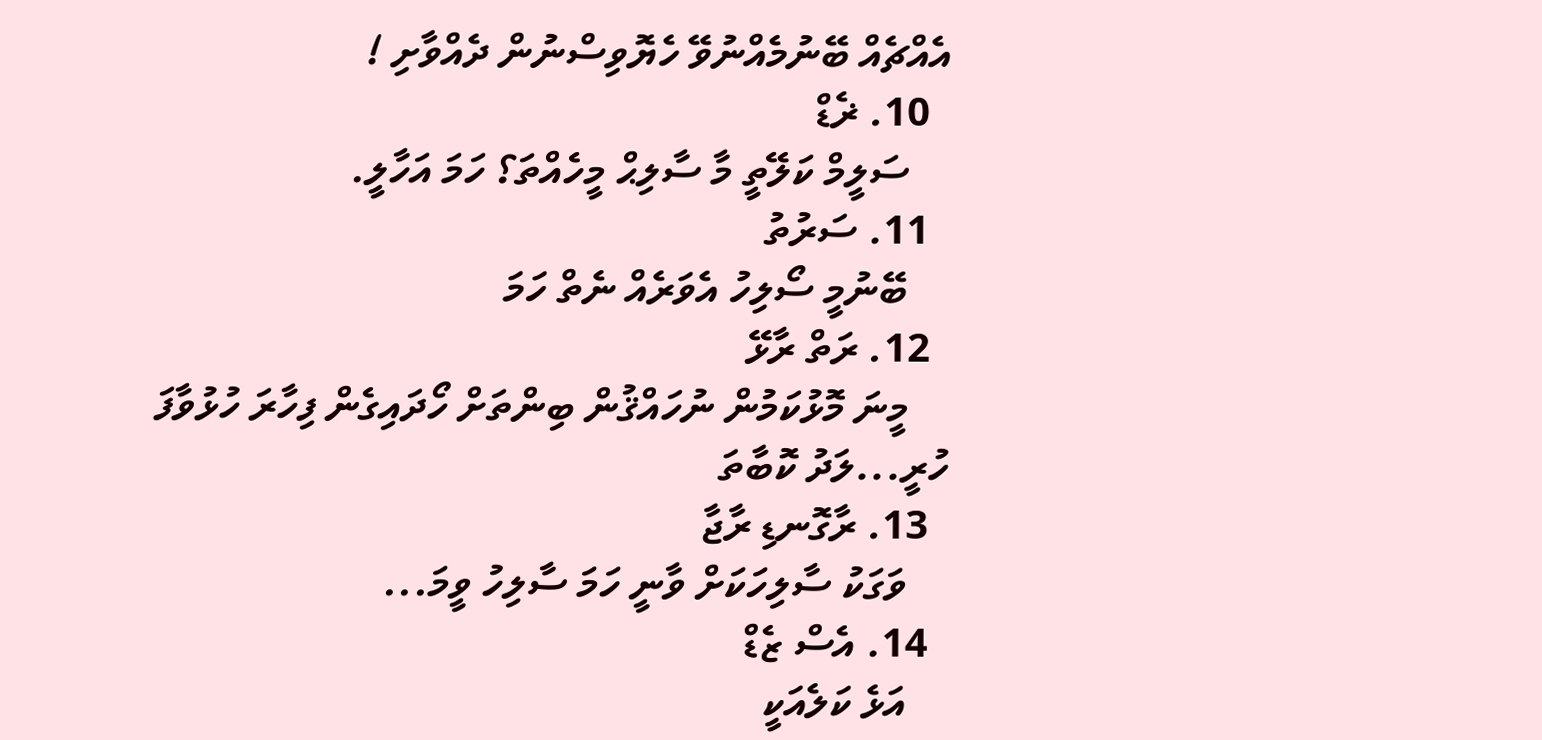އެއްޗެއް ބޭނުމެއްނުވޭ ހެޔޮވިސްނުން ދެއްވާށި !
  10. ޜެޑް
    ސަލީމް ކަލޭތީ މާ ސާލިޙް މީހެއްތަ؟ ހަމަ އަހާލީ.
  11. ސަރުތު
    ބޭނުމީ ސޯލިހު އެވަރެއް ނެތް ހަމަ
  12. ރަތް ރާޅޭ
    މީނަ މޮޅުކަމުން ނުހައްޤުން ބިންތަށް ހޯދައިގެން ފިހާރަ ހުޅުވާފަ ހުރީ...ލަދު ކޮބާތަ
  13. ރާގޮނޑި ރާޖާ
    ވަގަކު ސާލިހަކަށް ވާނީ ހަމަ ސާލިހު ވީމަ...
  14. އެސް ޒެޑް
    އަޅެ ކަލެއަކީ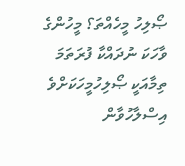ޞޯލިހު މީހެއްތަ؟ މީހުންގެ ވާހަކަ ނުދައްކާ ފުރަތަމަ ތިމާއަކީ ޞޯލިހުމީހަކަށްވެ އިސްލާހުވާން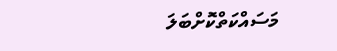މަސައްކަތްކޮށްބަލަ